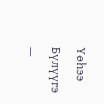Үөһээ Бүлүүгэ —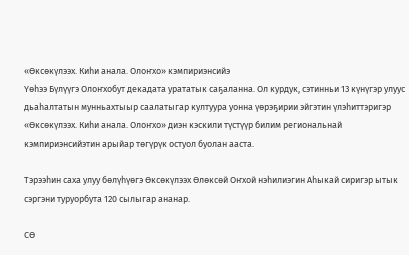«Өксөкүлээх. Киһи анала. Олоҥхо» кэмпириэнсийэ
Үөһээ Бүлүүгэ Олоҥхобут декадата урататык саҕаланна. Ол курдук, сэтинньи 13 күнүгэр улуус дьаһалтатын мунньахтыыр саалатыгар култуура уонна үөрэҕирии эйгэтин үлэһиттэригэр «Өксөкүлээх. Киһи анала. Олоҥхо» диэн кэскили түстүүр билим региональнай кэмпириэнсийэтин арыйар төгүрүк остуол буолан ааста.

Тэрээһин саха улуу бөлүһүөгэ Өксөкүлээх Өлөксөй Оҥхой нэһилиэгин Аһыкай сиригэр ытык сэргэни туруорбута 120 сылыгар ананар.

СӨ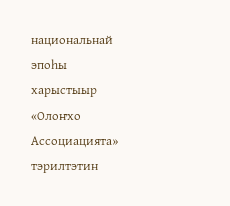национальнай эпоһы харыстыыр «Олоҥхо Ассоциацията» тэрилтэтин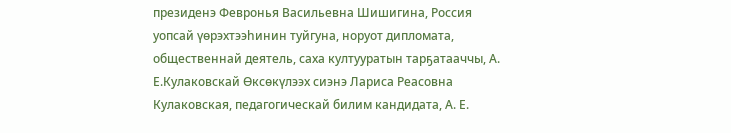президенэ Февронья Васильевна Шишигина, Россия уопсай үөрэхтээһинин туйгуна, норуот дипломата, общественнай деятель, саха култууратын тарҕатааччы, А. Е.Кулаковскай Өксөкүлээх сиэнэ Лариса Реасовна Кулаковская, педагогическай билим кандидата, А. Е.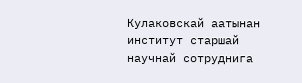Кулаковскай аатынан институт старшай научнай сотруднига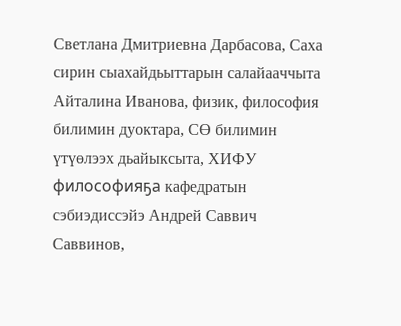Светлана Дмитриевна Дарбасова, Саха сирин сыахайдьыттарын салайааччыта Айталина Иванова, физик, философия билимин дуоктара, СӨ билимин үтүөлээх дьайыксыта, ХИФУ философияҕа кафедратын сэбиэдиссэйэ Андрей Саввич Саввинов,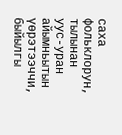саха фольклорун, тылынан уус-уран айымньытын үөрэтээччи, быйылгы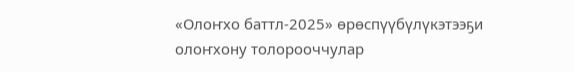«Олоҥхо баттл-2025» өрөспүүбүлүкэтээҕи олоҥхону толорооччулар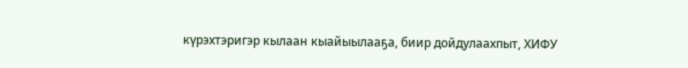күрэхтэригэр кылаан кыайыылааҕа, биир дойдулаахпыт, ХИФУ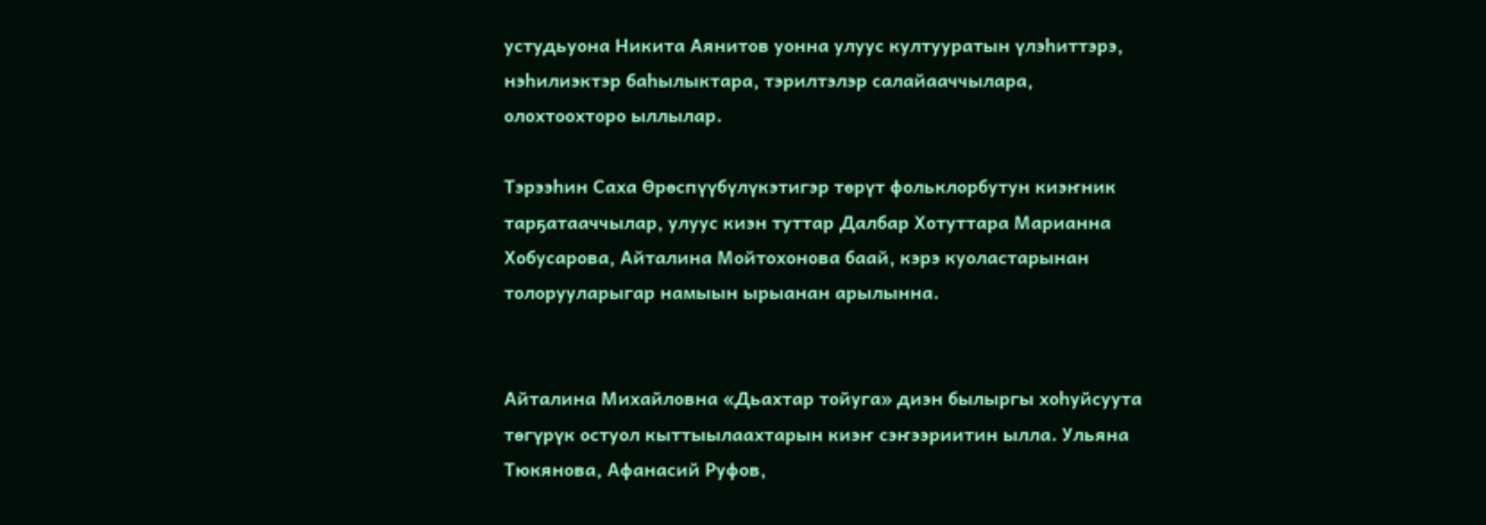устудьуона Никита Аянитов уонна улуус култууратын үлэһиттэрэ, нэһилиэктэр баһылыктара, тэрилтэлэр салайааччылара, олохтоохторо ыллылар.

Тэрээһин Саха Өрөспүүбүлүкэтигэр төрүт фольклорбутун киэҥник тарҕатааччылар, улуус киэн туттар Далбар Хотуттара Марианна Хобусарова, Айталина Мойтохонова баай, кэрэ куоластарынан толорууларыгар намыын ырыанан арылынна.


Айталина Михайловна «Дьахтар тойуга» диэн былыргы хоһуйсуута төгүрүк остуол кыттыылаахтарын киэҥ сэҥээриитин ылла. Ульяна Тюкянова, Афанасий Руфов,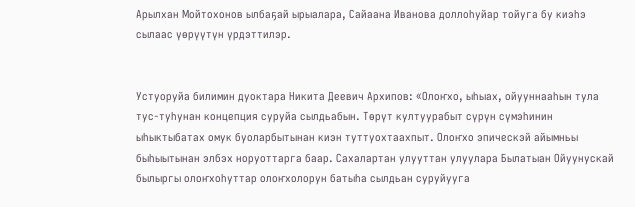Арылхан Мойтохонов ылбаҕай ырыалара, Сайаана Иванова доллоһуйар тойуга бу киэһэ сылаас үөрүүтүн үрдэттилэр.


Устуоруйа билимин дуоктара Никита Деевич Архипов: «Олоҥхо, ыһыах, ойууннааһын тула тус-туһунан концепция суруйа сылдьабын. Төрүт култуурабыт сүрүн сүмэһинин ыһыктыбатах омук буоларбытынан киэн туттуохтаахпыт. Олоҥхо эпическэй айымньы быһыытынан элбэх норуоттарга баар. Сахалартан улууттан улуулара Былатыан Ойуунускай былыргы олоҥхоһуттар олоҥхолорун батыһа сылдьан суруйууга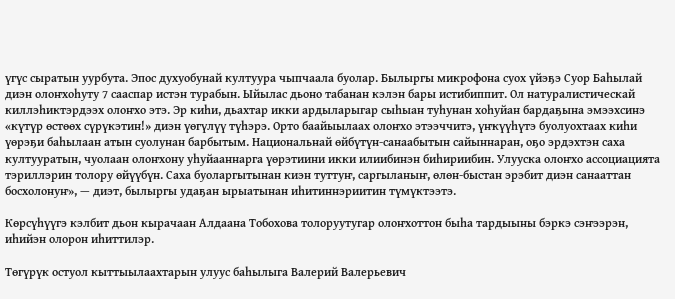үгүс сыратын уурбута. Эпос духуобунай култуура чыпчаала буолар. Былыргы микрофона суох үйэҕэ Суор Баһылай диэн олоҥхоһуту 7 сааспар истэн турабын. Ыйылас дьоно табанан кэлэн бары истибиппит. Ол натуралистическай киллэһиктэрдээх олоҥхо этэ. Эр киһи, дьахтар икки ардыларыгар сыһыан туһунан хоһуйан бардаҕына эмээхсинэ «күтүр өстөөх сүрүкэтин!» диэн үөгүлүү түһэрэ. Орто баайыылаах олоҥхо этээччитэ, үҥкүүһүтэ буолуохтаах киһи үөрэҕи баһылаан атын суолунан барбытым. Национальнай өйбүтүн-санаабытын сайыннаран, оҕо эрдэхтэн саха култууратын, чуолаан олоҥхону уһуйааннарга үөрэтиини икки илиибинэн биһириибин. Улууска олоҥхо ассоциацията тэриллэрин толору өйүүбүн. Саха буоларгытынан киэн туттуҥ, саргыланыҥ, өлөн-быстан эрэбит диэн санааттан босхолонуҥ», — диэт, былыргы удаҕан ырыатынан иһитиннэриитин түмүктээтэ.

Көрсүһүүгэ кэлбит дьон кырачаан Алдаана Тобохова толоруутугар олоҥхоттон быһа тардыыны бэркэ сэҥээрэн, иһийэн олорон иһиттилэр.

Төгүрүк остуол кыттыылаахтарын улуус баһылыга Валерий Валерьевич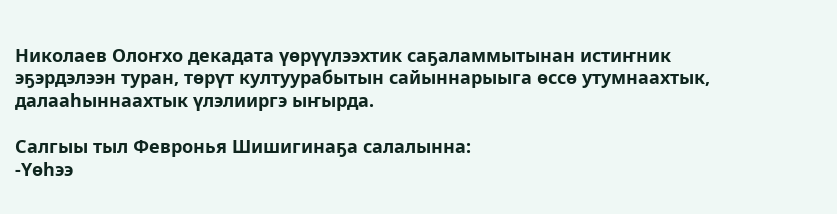Николаев Олоҥхо декадата үөрүүлээхтик саҕаламмытынан истиҥник эҕэрдэлээн туран, төрүт култуурабытын сайыннарыыга өссө утумнаахтык, далааһыннаахтык үлэлииргэ ыҥырда.

Салгыы тыл Февронья Шишигинаҕа салалынна:
-Үөһээ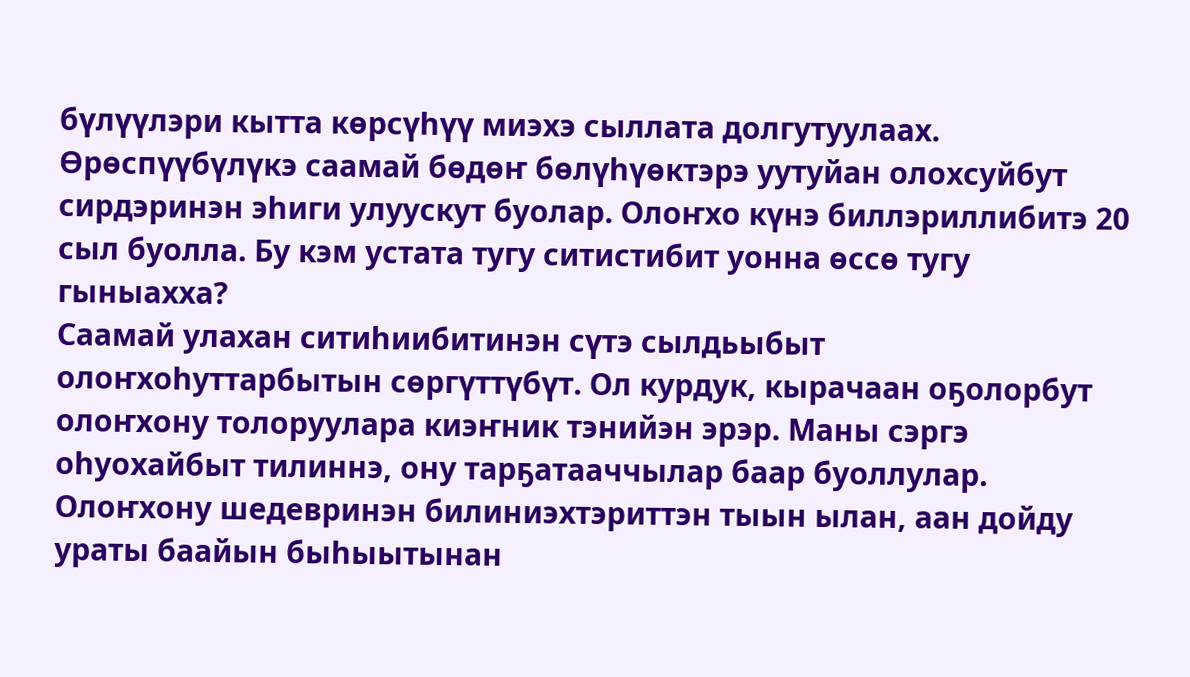бүлүүлэри кытта көрсүһүү миэхэ сыллата долгутуулаах. Өрөспүүбүлүкэ саамай бөдөҥ бөлүһүөктэрэ уутуйан олохсуйбут сирдэринэн эһиги улуускут буолар. Олоҥхо күнэ биллэриллибитэ 20 сыл буолла. Бу кэм устата тугу ситистибит уонна өссө тугу гыныахха?
Саамай улахан ситиһиибитинэн сүтэ сылдьыбыт олоҥхоһуттарбытын сөргүттүбүт. Ол курдук, кырачаан оҕолорбут олоҥхону толоруулара киэҥник тэнийэн эрэр. Маны сэргэ оһуохайбыт тилиннэ, ону тарҕатааччылар баар буоллулар. Олоҥхону шедевринэн билиниэхтэриттэн тыын ылан, аан дойду ураты баайын быһыытынан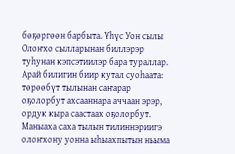бөҕөргөөн барбыта. Үһүс Уон сылы Олоҥхо сылларынан биллэрэр туһунан кэпсэтиилэр бара тураллар. Арай билигин биир кутал суоһаата: төрөөбүт тылынан саҥарар оҕолорбут ахсааннара аччаан эрэр, ордук кыра саастаах оҕолорбут. Маныаха саха тылын тилиннэриигэ олоҥхону уонна ыһыахпытын ньыма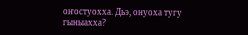оҥостуохха. Дьэ, онуоха тугу гыныахха?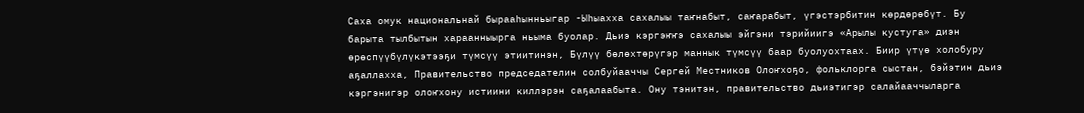Саха омук национальнай бырааһынньыгар -Ыһыахха сахалыы таҥнабыт, саҥарабыт, үгэстэрбитин көрдөрөбүт. Бу барыта тылбытын хараанныырга ньыма буолар. Дьиэ кэргэҥҥэ сахалыы эйгэни тэрийиигэ «Арылы кустуга» диэн өрөспүүбүлүкэтээҕи түмсүү этиитинэн, Бүлүү бөлөхтөрүгэр маннык түмсүү баар буолуохтаах. Биир үтүө холобуру аҕаллахха, Правительство председателин солбуйааччы Сергей Местников Олоҥхоҕо, фольклорга сыстан, бэйэтин дьиэ кэргэнигэр олоҥхону истиини киллэрэн саҕалаабыта. Ону тэнитэн, правительство дьиэтигэр салайааччыларга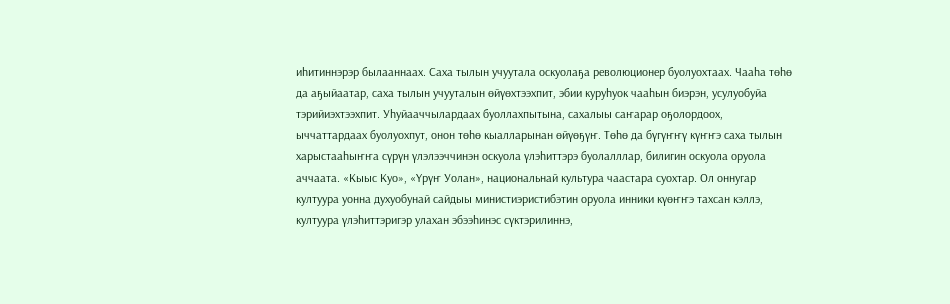иһитиннэрэр былааннаах. Саха тылын учуутала оскуолаҕа революционер буолуохтаах. Чааһа төһө да аҕыйаатар, саха тылын учууталын өйүөхтээхпит, эбии куруһуок чааһын биэрэн, усулуобуйа тэрийиэхтээхпит. Уһуйааччылардаах буоллахпытына, сахалыы саҥарар оҕолордоох, ыччаттардаах буолуохпут, онон төһө кыалларынан өйүөҕүҥ. Төһө да бүгүҥҥү күҥҥэ саха тылын харыстааһыҥҥа сүрүн үлэлээччинэн оскуола үлэһиттэрэ буолалллар, билигин оскуола оруола аччаата. «Кыыс Куо», «Үрүҥ Уолан», национальнай культура чаастара суохтар. Ол оннугар култуура уонна духуобунай сайдыы министиэристибэтин оруола инники күөҥҥэ тахсан кэллэ, култуура үлэһиттэригэр улахан эбээһинэс сүктэрилиннэ,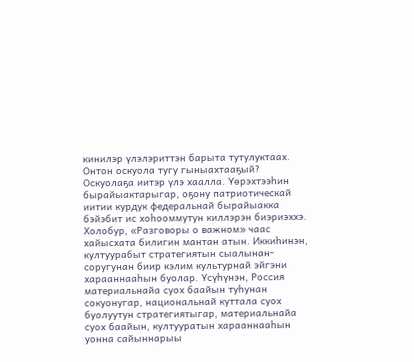кинилэр үлэлэриттэн барыта тутулуктаах. Онтон оскуола тугу гыныахтааҕый? Оскуолаҕа иитэр үлэ хаалла. Үөрэхтээһин бырайыактарыгар, оҕону патриотическай иитии курдук федеральнай бырайыакка бэйэбит ис хоһооммутун киллэрэн биэриэххэ. Холобур, «Разговоры о важном» чаас хайысхата билигин мантан атын. Иккиһинэн, култуурабыт стратегиятын сыалынан-соругунан биир кэлим культурнай эйгэни харааннааһын буолар. Үсүһүнэн, Россия материальнайа суох баайын туһунан сокуонугар, национальнай куттала суох буолуутун стратегиятыгар, материальнайа суох баайын, култууратын харааннааһын уонна сайыннарыы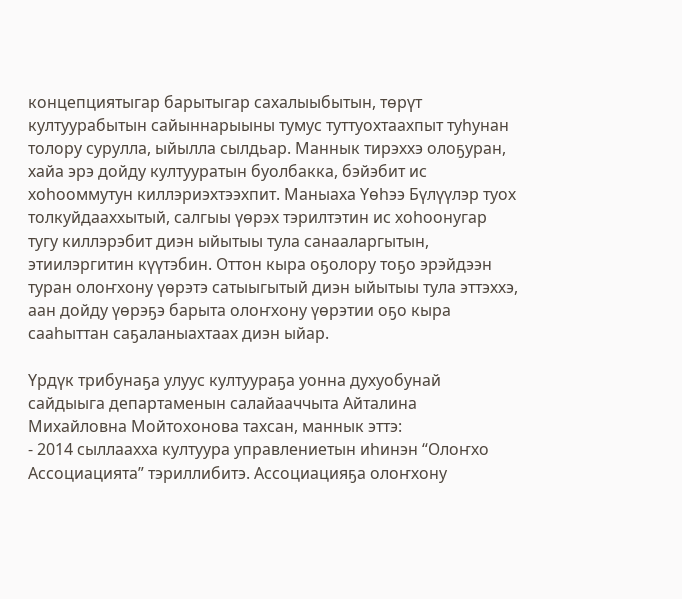концепциятыгар барытыгар сахалыыбытын, төрүт култуурабытын сайыннарыыны тумус туттуохтаахпыт туһунан толору сурулла, ыйылла сылдьар. Маннык тирэххэ олоҕуран, хайа эрэ дойду култууратын буолбакка, бэйэбит ис хоһооммутун киллэриэхтээхпит. Маныаха Үөһээ Бүлүүлэр туох толкуйдааххытый, салгыы үөрэх тэрилтэтин ис хоһоонугар тугу киллэрэбит диэн ыйытыы тула санааларгытын, этиилэргитин күүтэбин. Оттон кыра оҕолору тоҕо эрэйдээн туран олоҥхону үөрэтэ сатыыгытый диэн ыйытыы тула эттэххэ, аан дойду үөрэҕэ барыта олоҥхону үөрэтии оҕо кыра сааһыттан саҕаланыахтаах диэн ыйар.

Үрдүк трибунаҕа улуус култуураҕа уонна духуобунай сайдыыга департаменын салайааччыта Айталина Михайловна Мойтохонова тахсан, маннык эттэ:
- 2014 сыллаахха култуура управлениетын иһинэн “Олоҥхо Ассоциацията” тэриллибитэ. Ассоциацияҕа олоҥхону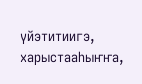үйэтитиигэ, харыстааһыҥҥа,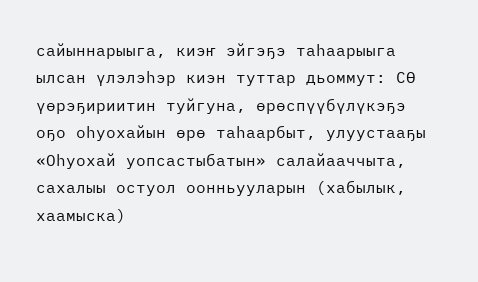сайыннарыыга, киэҥ эйгэҕэ таһаарыыга ылсан үлэлэһэр киэн туттар дьоммут: СӨ үөрэҕириитин туйгуна, өрөспүүбүлүкэҕэ оҕо оһуохайын өрө таһаарбыт, улуустааҕы «Оһуохай уопсастыбатын» салайааччыта, сахалыы остуол оонньууларын (хабылык, хаамыска)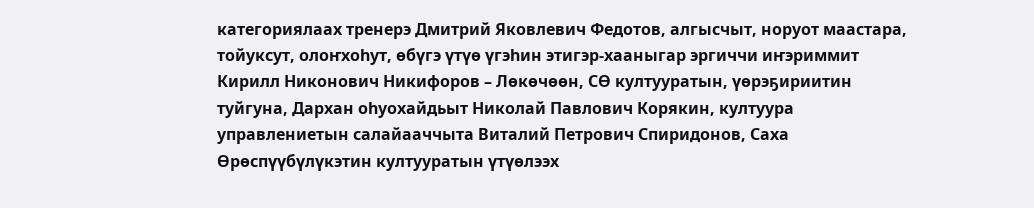категориялаах тренерэ Дмитрий Яковлевич Федотов, алгысчыт, норуот маастара, тойуксут, олоҥхоһут, өбүгэ үтүө үгэһин этигэр-хааныгар эргиччи иҥэриммит Кирилл Никонович Никифоров – Лөкөчөөн, СӨ култууратын, үөрэҕириитин туйгуна, Дархан оһуохайдьыт Николай Павлович Корякин, култуура управлениетын салайааччыта Виталий Петрович Спиридонов, Саха Өрөспүүбүлүкэтин култууратын үтүөлээх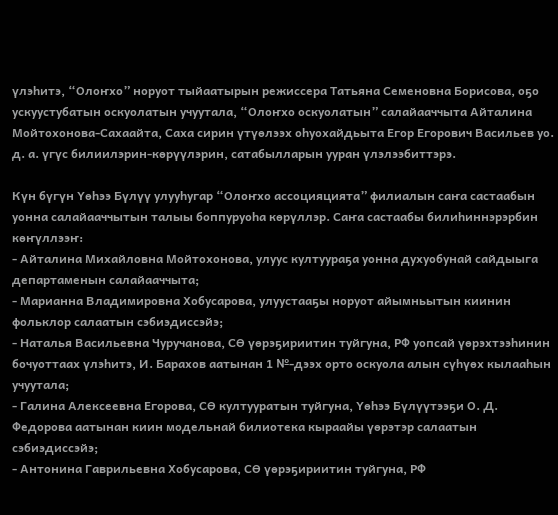үлэһитэ, “Олоҥхо” норуот тыйаатырын режиссера Татьяна Семеновна Борисова, оҕо ускуустубатын оскуолатын учуутала, “Олоҥхо оскуолатын” салайааччыта Айталина Мойтохонова-Сахаайта, Саха сирин үтүөлээх оһуохайдьыта Егор Егорович Васильев уо. д. а. үгүс билиилэрин-көрүүлэрин, сатабылларын ууран үлэлээбиттэрэ.

Күн бүгүн Үөһээ Бүлүү улууһугар “Олоҥхо ассоцияцията” филиалын саҥа састаабын уонна салайааччытын талыы боппуруоһа көрүллэр. Саҥа састаабы билиһиннэрэрбин көҥүллээҥ:
- Айталина Михайловна Мойтохонова, улуус култуураҕа уонна духуобунай сайдыыга департаменын салайааччыта;
- Марианна Владимировна Хобусарова, улуустааҕы норуот айымньытын киинин фольклор салаатын сэбиэдиссэйэ;
- Наталья Васильевна Чуручанова, СӨ үөрэҕириитин туйгуна, РФ уопсай үөрэхтээһинин бочуоттаах үлэһитэ, И. Барахов аатынан 1 №-дээх орто оскуола алын сүһүөх кылааһын учуутала;
- Галина Алексеевна Егорова, СӨ култууратын туйгуна, Үөһээ Бүлүүтээҕи О. Д. Федорова аатынан киин модельнай билиотека кыраайы үөрэтэр салаатын сэбиэдиссэйэ;
- Антонина Гаврильевна Хобусарова, СӨ үөрэҕириитин туйгуна, РФ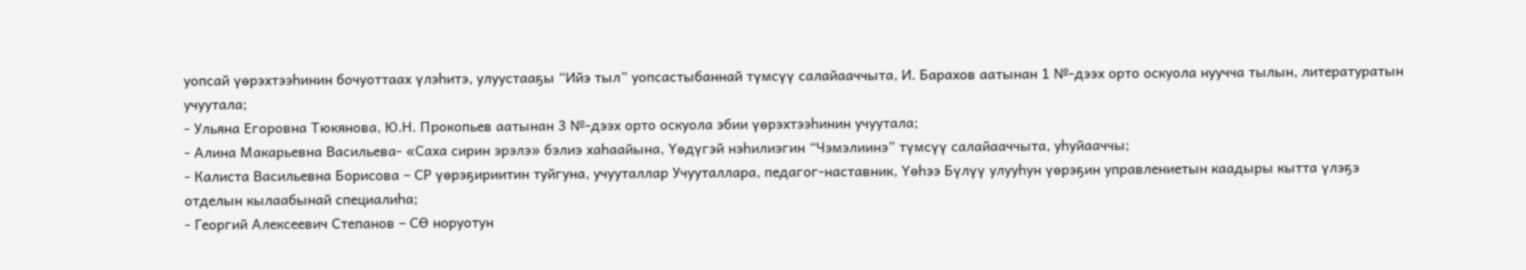уопсай үөрэхтээһинин бочуоттаах үлэһитэ, улуустааҕы “Ийэ тыл” уопсастыбаннай түмсүү салайааччыта, И. Барахов аатынан 1 №-дээх орто оскуола нуучча тылын, литературатын учуутала;
- Ульяна Егоровна Тюкянова, Ю.Н. Прокопьев аатынан 3 №-дээх орто оскуола эбии үөрэхтээһинин учуутала;
- Алина Макарьевна Васильева- «Саха сирин эрэлэ» бэлиэ хаһаайына, Үөдүгэй нэһилиэгин “Чэмэлиинэ” түмсүү салайааччыта, уһуйааччы;
- Калиста Васильевна Борисова – СР үөрэҕириитин туйгуна, учууталлар Учууталлара, педагог-наставник, Үөһээ Бүлүү улууһун үөрэҕин управлениетын каадыры кытта үлэҕэ отделын кылаабынай специалиһа;
- Георгий Алексеевич Степанов – СӨ норуотун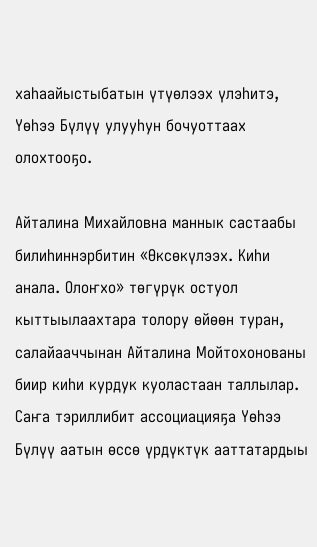хаһаайыстыбатын үтүөлээх үлэһитэ, Үөһээ Бүлүү улууһун бочуоттаах олохтооҕо.

Айталина Михайловна маннык састаабы билиһиннэрбитин «Өксөкүлээх. Киһи анала. Олоҥхо» төгүрүк остуол кыттыылаахтара толору өйөөн туран, салайааччынан Айталина Мойтохонованы биир киһи курдук куоластаан таллылар. Саҥа тэриллибит ассоциацияҕа Үөһээ Бүлүү аатын өссө үрдүктүк ааттатардыы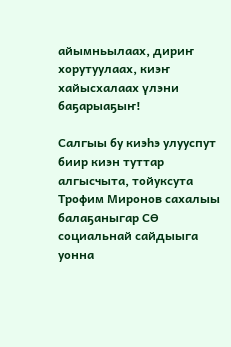айымньылаах, дириҥ хорутуулаах, киэҥ хайысхалаах үлэни баҕарыаҕыҥ!

Салгыы бу киэһэ улууспут биир киэн туттар алгысчыта, тойуксута Трофим Миронов сахалыы балаҕаныгар СӨ социальнай сайдыыга уонна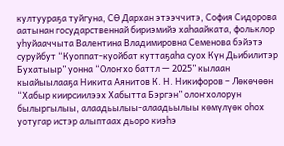култуураҕа туйгуна, СӨ Дархан этээччитэ, София Сидорова аатынан государственнай бириэмийэ хаһаайката, фольклор уһуйааччыта Валентина Владимировна Семенова бэйэтэ суруйбут “Куоппат-куойбат куттаҕаһа суох Күн Дьибилитэр Бухатыыр” уонна “Олоҥхо баттл — 2025” кылаан кыайыылааҕа Никита Аянитов К. Н. Никифоров – Лөкөчөөн “Хабыр киирсиилээх Хабытта Бэргэн” олоҥхолорун былыргылыы, алаадьылыы-алаадьылыы көмүлүөк оһох уотугар истэр алыптаах дьоро киэһэ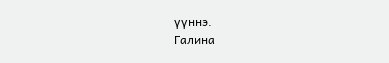үүннэ.
Галина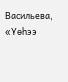Васильева, «Үөһээ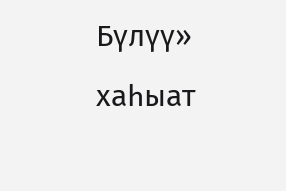Бүлүү» хаһыат